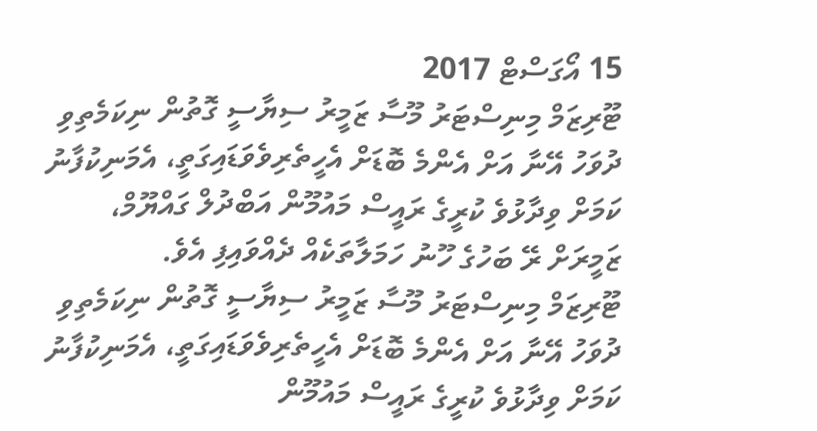15 އޯގަސްޓް 2017
ޓޫރިޒަމް މިނިސްޓަރު މޫސާ ޒަމީރު ސިޔާސީ ގޮތުން ނިކަމެތިވި ދުވަހު އޭނާ އަށް އެންމެ ބޮޑަށް އެހީތެރިވެވަޑައިގަތީ، އެމަނިކުފާނު ކަމަށް ވިދާޅުވެ ކުރީގެ ރައީސް މައުމޫން އަބްދުލް ގައްޔޫމް، ޒަމީރަށް ރޭ ބަހުގެ ހޫނު ހަމަލާތަކެއް ދެއްވައިފި އެވެ.
ޓޫރިޒަމް މިނިސްޓަރު މޫސާ ޒަމީރު ސިޔާސީ ގޮތުން ނިކަމެތިވި ދުވަހު އޭނާ އަށް އެންމެ ބޮޑަށް އެހީތެރިވެވަޑައިގަތީ، އެމަނިކުފާނު ކަމަށް ވިދާޅުވެ ކުރީގެ ރައީސް މައުމޫން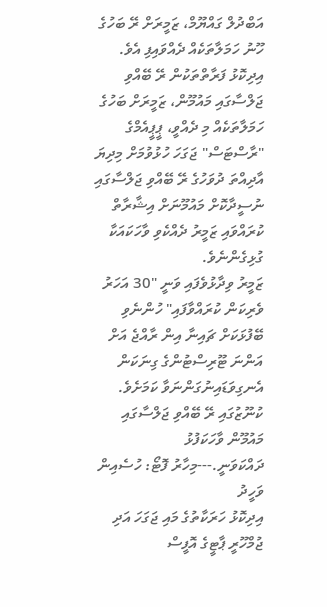އަބްދުލް ގައްޔޫމް، ޒަމީރަށް ރޭ ބަހުގެ ހޫނު ހަމަލާތަކެއް ދެއްވައިފި އެވެ.
އިދިކޮޅު ފަރާތްތަކުން ރޭ ބޭއްވި ޖަލްސާގައި މައުމޫން، ޒަމީރަށް ބަހުގެ ހަމަލާތަކެއް މި ދެއްވީ، ޕީޕީއެމްގެ "ރާސްޓަސް" ޖަގަހަ ހުޅުވުމަށް މިދިޔަ އާދިއްތަ ދުވަހުގެ ރޭ ބޭއްވި ޖަލްސާގައި ނުސީދާކޮށް މައުމޫނަށް އިޝާރާތް ކުރައްވައި ޒަމީރު ދެއްކެވި ވާހަކައަކާ ގުޅިގެންނެވެ.
ޒަމީރު ވިދާޅުވެފައި ވަނީ "30 އަހަރު ވެރިކަން ކުރައްވާފައި" ހުންނެވި ބޭފުޅަކަށް ޗައިނާ އިން ރާއްޖެ އަށް އަންނަ ޓޫރިސްޓުންގެ ގިނަކަން އެނގިވަޑައިނުގަންނަވާ ކަމަށެވެ.
ކުނޫޒުގައި ރޭ ބޭއްވި ޖަލްސާގައި މައުމޫން ވާހަކަފުޅު ދައްކަވަނީ.---މިހާރު ފޮޓޯ: ހުސެއިން ވަހީދު
އިދިކޮޅު ހަރަކާތުގެ މައި ޖަގަހަ އަދި ޖުމްހޫރީ ޕާޓީގެ އޮފީސް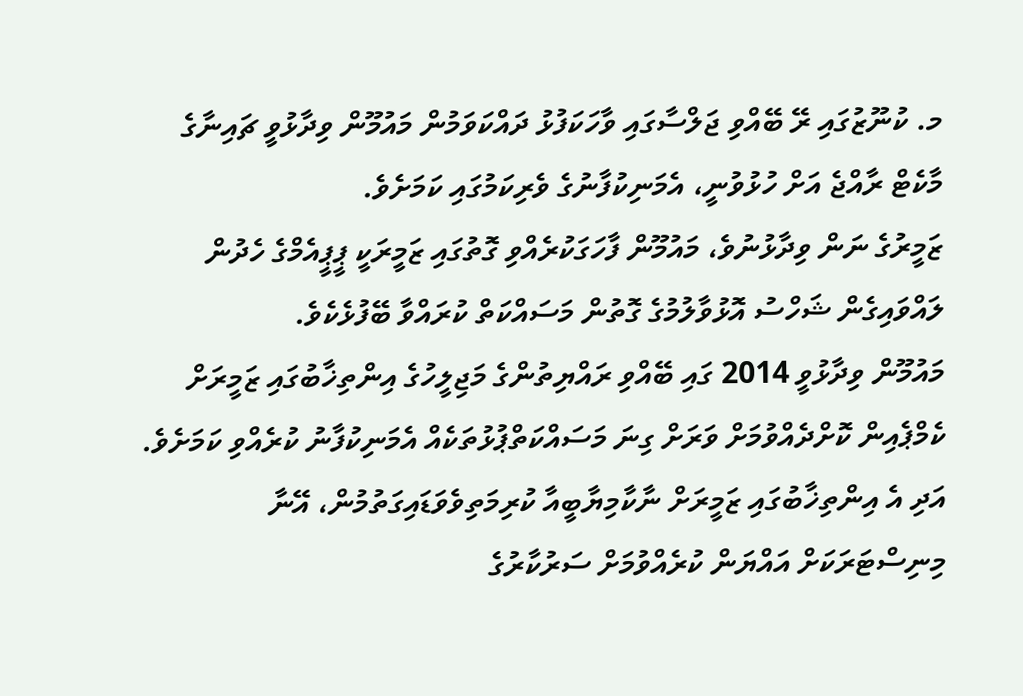މ. ކުނޫޒުގައި ރޭ ބޭއްވި ޖަލްސާގައި ވާހަކަފުޅު ދައްކަވަމުން މައުމޫން ވިދާޅުވީ ޗައިނާގެ މާކެޓް ރާއްޖެ އަށް ހުޅުވުނީ، އެމަނިކުފާނުގެ ވެރިކަމުގައި ކަމަށެވެ.
ޒަމީރުގެ ނަން ވިދާޅުނުވެ، މައުމޫން ފާހަގަކުރެއްވި ގޮތުގައި ޒަމީރަކީ ޕީޕީއެމްގެ ހެދުން ލައްވައިގެން ޝަހްސު އޮޅުވާލުމުގެ ގޮތުން މަސައްކަތް ކުރައްވާ ބޭފުޅެކެވެ.
މައުމޫން ވިދާޅުވީ 2014 ގައި ބޭއްވި ރައްޔިތުންގެ މަޖިލީހުގެ އިންތިޚާބުގައި ޒަމީރަށް ކެމްޕެއިން ކޮށްދެއްވުމަށް ވަރަށް ގިނަ މަސައްކަތްޕުޅުތަކެއް އެމަނިކުފާނު ކުރެއްވި ކަމަށެވެ. އަދި އެ އިންތިޚާބުގައި ޒަމީރަށް ނާކާމިޔާބީއާ ކުރިމަތިވެވަޑައިގަތުމުން، އޭނާ މިނިސްޓަރަކަށް އައްޔަން ކުރެއްވުމަށް ސަރުކާރުގެ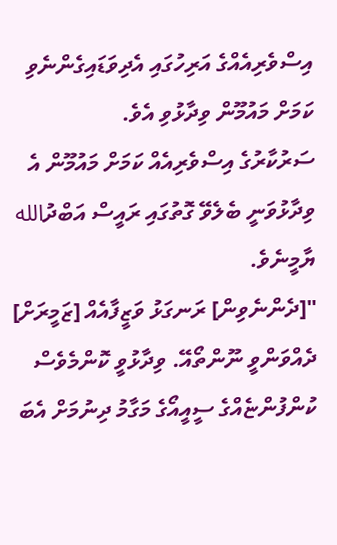އިސްވެރިއެއްގެ އަރިހުގައި އެދިވަޑައިގެންނެވި ކަމަށް މައުމޫން ވިދާޅުވި އެވެ.
ސަރުކާރުގެ އިސްވެރިއެއް ކަމަށް މައުމޫން އެ ވިދާޅުވަނީ ބެލެވޭ ގޮތުގައި ރައީސް އަބްދުالله ޔާމީނެވެ.
"[ދެންނެވިން] ރަނގަޅު ވަޒީފާއެއް [ޒަމީރަށް] ދެއްވަންވީ ނޫންތޯއޭ. ވިދާޅުވީ ކޮންމެވެސް ކުންފުންޏެއްގެ ސީއީއޯގެ މަގާމު ދިނުމަށް އެބަ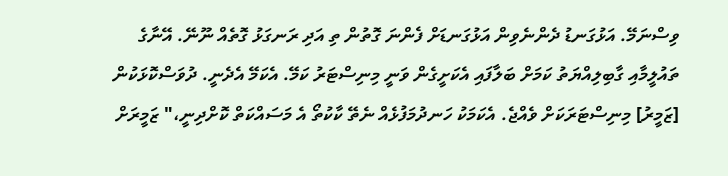ވިސްނަމޭ. އަޅުގަނޑު ދެންނެވިން އަޅުގަނޑަށް ފެންނަ ގޮތުން ތި އަދި ރަނގަޅު ގޮތެއް ނޫނޭ. އޭނާގެ ތައުލީމާއި ގާބިލިއްޔަތު ކަމަށް ބަލާފައި އެކަށީގެން ވަނީ މިނިސްޓަރު ކަމޭ. އެކަމޭ އެދެނީ. ދުވަސްކޮޅަކުން [ޒަމީރު] މިނިސްޓަރަކަށް ވެއްޖެ. އެކަމަކު ހަނދުމަފުޅެއް ނެތޭ ކާކުތޯ އެ މަސައްކަތް ކޮށްދިނީ،" ޒަމީރަށް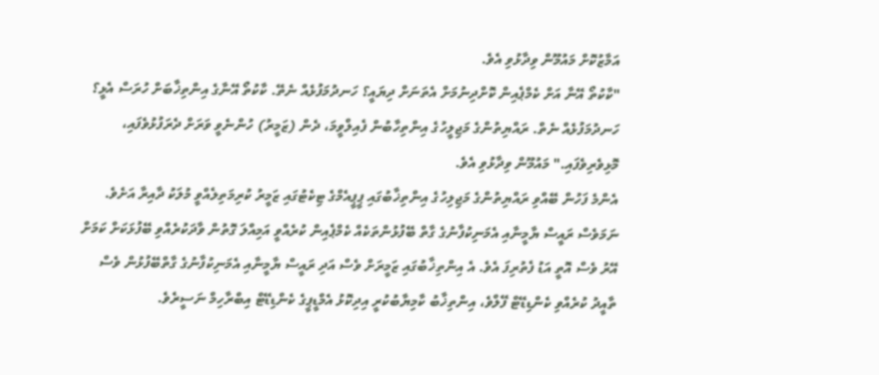އަމާޒުކޮށް މައުމޫން ވިދާޅުވި އެވެ.
"ކާކުތޯ އޭނާ އަށް ކެމްޕެއިން ކޮށްދިނުމަށް އެތަނަށް ދިޔައީ؟ ހަނދުމަފުޅެއް ނެތޭ. ކާކުތޯ އޭނާގެ އިންތިޚާބަށް ހުރަސް އެޅީ؟ ހަނދުމަފުޅެއް ނެތް. ރައްޔިތުންގެ މަޖިލީހުގެ އިންތިހާބުން ފެއިލްވީމަ، ދެން (ޒަމީރު) ހުންނެވީ ވަރަށް ދެރަފުޅުވެފައި، މޮޅިވެރިވެފައި." މައުމޫން ވިދާޅުވި އެވެ.
އެންމެ ފަހުން ބޭއްވި ރައްޔިތުންގެ މަޖިލިހުގެ އިންތިޚާބުގައި ޕީޕީއެމްގެ ޓިކެޓުގައި ޒަމީރު ކުރިމަތިލެއްވީ މުލަކު ދާއިރާ އަށެވެ. ނަމަވެސް ރައީސް ޔާމީނާއި އެމަނިކުފާނުގެ ގާތް ބޭފުޅުންތަކެއް ކެމްޕެއިން ކުރެއްވީ އަމިއްލަ ގޮތުން ވާދަކުރެއްވި ބޭފުޅަކަށް ކަމަށް އޭރު ވެސް އޮތީ އަޑު ފެތުރިފަ އެވެ. އެ އިންތިޚާބުގައި ޒަމީރަށް ވެސް އަދި ރައީސް ޔާމީނާއި އެމަނިކުފާނުގެ ގާތްބޭފުޅުން ވެސް ތާއީދު ކުރެއްވި ކެންޑިޑޭޓް ފޭލްވެ، އިންތިޚާބު ކާމިޔާބުކުރީ އިދިކޮޅު އެމްޑީޕީގެ ކެންޑިޑޭޓް އިބްރާހިމް ނަސީރެވެ.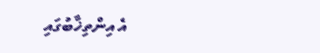އެ އިންތިޚާބުގައި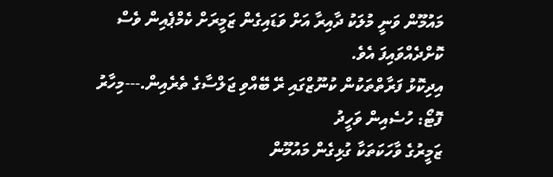މައުމޫން ވަނީ މުލަކު ދާއިރާ އަށް ވަޑައިގެން ޒަމީރަށް ކެމްޕެއިން ވެސް ކޮށްދެއްވައިފަ އެވެ.
އިދިކޮޅު ފަރާތްތަކުން ކުނޫޒްގައި ރޭ ބޭއްވި ޖަލްސާގެ ތެރެއިން.---މިހާރު ފޮޓޯ: ހުސެއިން ވަހީދު
ޒަމީރުގެ ވާހަކަތަކާ ގުޅިގެން މައުމޫން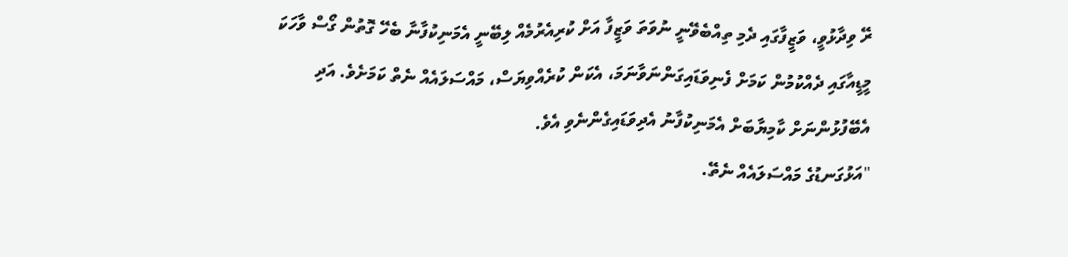ރޭ ވިދާޅުވީ، ވަޒީފާގައި ދެމި ތިއްބެވޭނީ ނުވަތަ ވަޒީފާ އަށް ކުރިއެރުމެއް ލިބޭނީ އެމަނިކުފާނާ ބެހޭ ގޮތުން ގޯސް ވާހަކަ މީޑީއާގައި ދެއްކުމުން ކަމަށް ފެނިވަޑައިގަންނަވާނަމަ، އެކަން ކުރެއްވިޔަސް، މައްސަލައެއް ނެތް ކަމަށެވެ. އަދި އެބޭފުޅުންނަށް ކާމިޔާބަށް އެމަނިކުފާނު އެދިވަޑައިގެންނެވި އެވެ.
"އަޅުގަނޑުގެ މައްސަލައެއް ނެތޭ.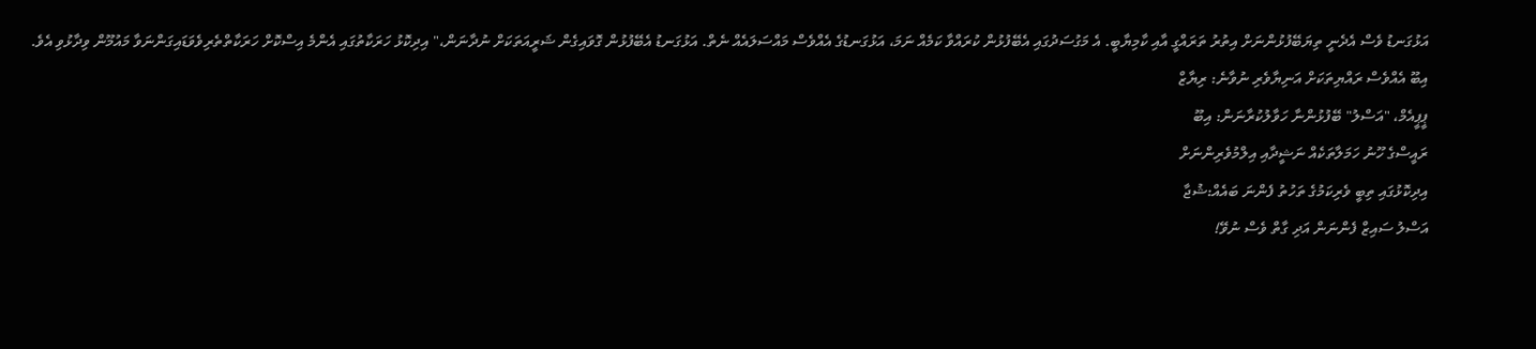އަޅުގަނޑު ވެސް އެދެނީ ތިޔަބޭފުޅުންނަށް އިތުރު ތަރައްގީ އާއި ކާމިޔާބީ. އެ މަގުސަދުގައި އެބޭފުޅުން ކުރައްވާ ކަމެއް ނަމަ، އަޅުގަނޑުގެ އެއްވެސް މައްސަލައެއް ނެތް. އަޅުގަނޑު އެބޭފުޅުން ގޮވައިގެން ޝަރީއަތަކަށް ނުދާނަން،" އިދިކޮޅު ހަރަކާތުގައި އެންމެ އިސްކޮށް ހަރަކާތްތެރިވެވަޑައިގަންނަވާ މައުމޫން ވިދާޅުވި އެވެ.
އިބޫ އެއްވެސް ރައްޔިތަކަށް އަނިޔާވެރި ނުވާނެ: ރިޔާޒް
ޕީޕީއެމް، "އަސްލު" ބޭފުޅުންނާ ހަވާލުކުރާނަން: އިބޫ
ރައީސްގެ ހޫނު ހަމަލާތަކެއް ނަޝީދާއި އިލްމުވެރިންނަށް
އިދިކޮޅުގައި ތިބީ ވެރިކަމުގެ ތަހުތު ފެންނަ ބައެއް:ޝުޖާ
އަސްލު ސައިޒް ފެންނަން އަދި ގާތް ވެސް ނުވޭ!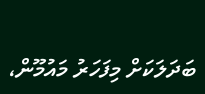ބަދަލަކަށް މިފަހަރު މައުމޫން،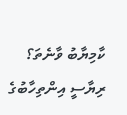ކާމިޔާބު ވާނެތަ؟
ރިޔާސީ އިންތިހާބުގެ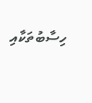ހިސާބުތަކާއި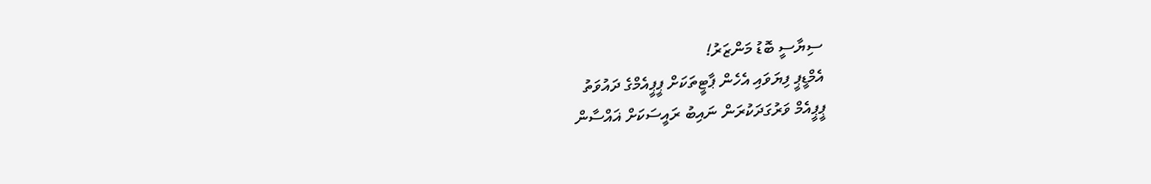ސިޔާސީ ބޮޑު މަންޒަރު!
އެމްޑީޕީ ފިޔަވައި އެހެން ޕާޓީތަކަށް ޕީޕީއެމްގެ ދައުވަތު
ޕީޕީއެމް ވަރުގަދަކުރަން ނައިބު ރައީސަކަށް ޣައްސާން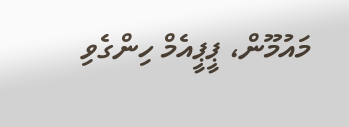މައުމޫން، ޕީޕީއެމް ހިންގެވި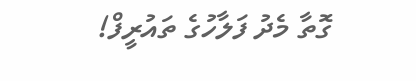ގޮތާ މެދު ފަލާހުގެ ތައުރީފް!